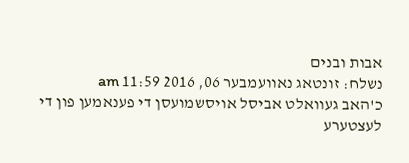אבות ובנים
נשלח: זונטאג נאוועמבער 06, 2016 11:59 am
כ'האב געוואלט אביסל אויסשמועסן די פענאמען פון די לעצטערע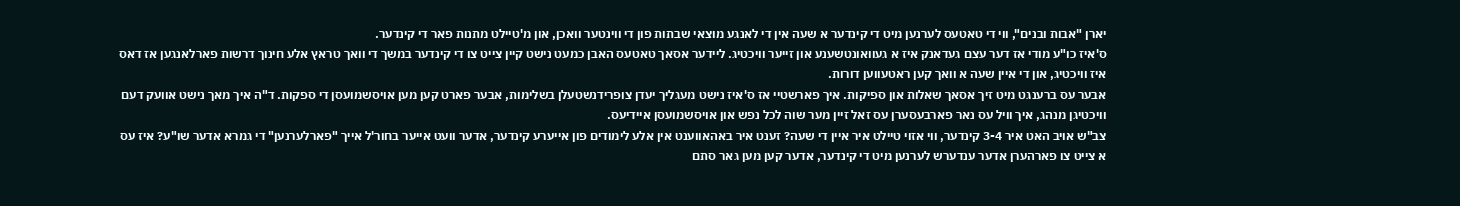יארן "אבות ובנים", ווי די טאטעס לערנען מיט די קינדער א שעה אין די לאנגע מוצאי שבתות פון די ווינטער וואכן, און מ'טיילט מתנות פאר די קינדער.
ס'איז כו"ע מודי אז דער עצם געדאנק איז א געוואונטשענע און זייער וויכטיג. ליידער אסאך טאטעס האבן כמעט נישט קיין צייט צו די קינדער במשך די וואך טראץ אלע חינוך דרשות פארלאנגען אז דאס איז וויכטיג, און די איין שעה א וואך קען ראטעווען דורות.
אבער עס ברענגט מיט זיך אסאך שאלות און ספיקות. איך פארשטיי אז ס'איז נישט מעגליך יעדן צופרידנשטעלן בשלימות, אבער פארט קען מען אויסשמועסן די ספקות. ד"ה איך מאך נישט אוועק דעם וויכטיגן מנהג, איך וויל עס נאר פארבעסערן עס זאל זיין מער שוה לכל נפש און אויסשמועסן איידיעס.
צב"ש אויב האט איר 3-4 קינדער, ווי אזוי טיילט איר איין די שעה? זענט איר באהאווענט אין אלע לימודים פון אייערע קינדער, אדער וועט אייער בחור'ל אייך "פארלערנען" די גמרא אדער שו"ע? איז עס א צייט צו פארהערן אדער ענדערש לערנען מיט די קינדער, אדער קען מען גאר סתם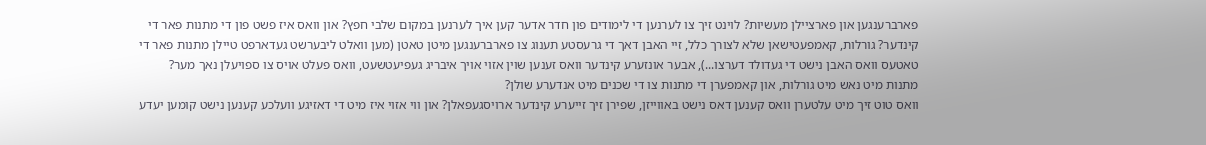פארברענגען און פארציילן מעשיות? לוינט זיך צו לערנען די לימודים פון חדר אדער קען איך לערנען במקום שלבי חפץ? און וואס איז פשט פון די מתנות פאר די קינדער? גורלות, קאמפעטישאן שלא לצורך כלל, זיי האבן דאך די גרעסטע תענוג צו פארברענגען מיטן טאטן (מען וואלט ליבערשט געדארפט טיילן מתנות פאר די טאטעס וואס האבן נישט די געדולד דערצו...), אבער אונזערע קינדער וואס זענען שוין אזוי אויך איבריג געפיעטשעט, וואס פעלט אויס צו ספויעלן נאך מער? מתנות מיט נאש מיט גורלות, און קאמפערן די מתנות צו די שכנים מיט אנדערע שולן?
וואס טוט זיך מיט עלטערן וואס קענען דאס נישט באווייזן, שפירן זיך זייערע קינדער ארויסגעפאלן? און ווי אזוי איז מיט די דאזיגע וועלכע קענען נישט קומען יעדע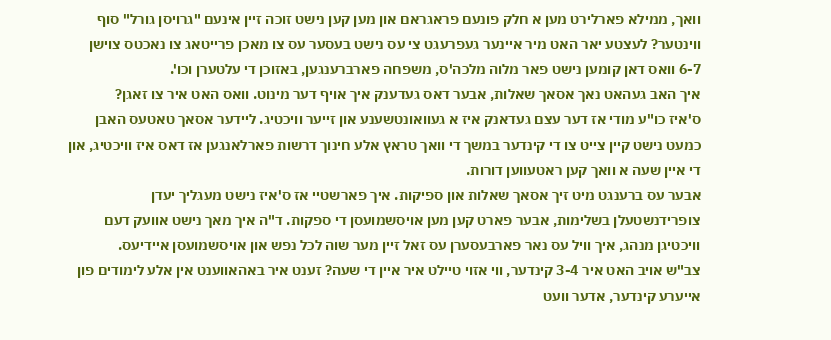וואך, ממילא פארלירט מען א חלק פונעם פראגראם און מען קען נישט זוכה זיין אינעם "גרויסן גורל" סוף ווינטער? לעצטע יאר האט מיר איינער געפרעגט צי עס נישט בעסער עס צו מאכן פרייטאג צו נאכטס צוישן 6-7 וואס דאן קומען נישט פאר מלוה מלכה'ס, משפחה פארברענגען, באזוכן די עלטערן וכו'.
איך האב געהאט נאך אסאך שאלות, אבער דאס געדענק איך אויף דער מינוט. וואס האט איר צו זאגן?
ס'איז כו"ע מודי אז דער עצם געדאנק איז א געוואונטשענע און זייער וויכטיג. ליידער אסאך טאטעס האבן כמעט נישט קיין צייט צו די קינדער במשך די וואך טראץ אלע חינוך דרשות פארלאנגען אז דאס איז וויכטיג, און די איין שעה א וואך קען ראטעווען דורות.
אבער עס ברענגט מיט זיך אסאך שאלות און ספיקות. איך פארשטיי אז ס'איז נישט מעגליך יעדן צופרידנשטעלן בשלימות, אבער פארט קען מען אויסשמועסן די ספקות. ד"ה איך מאך נישט אוועק דעם וויכטיגן מנהג, איך וויל עס נאר פארבעסערן עס זאל זיין מער שוה לכל נפש און אויסשמועסן איידיעס.
צב"ש אויב האט איר 3-4 קינדער, ווי אזוי טיילט איר איין די שעה? זענט איר באהאווענט אין אלע לימודים פון אייערע קינדער, אדער וועט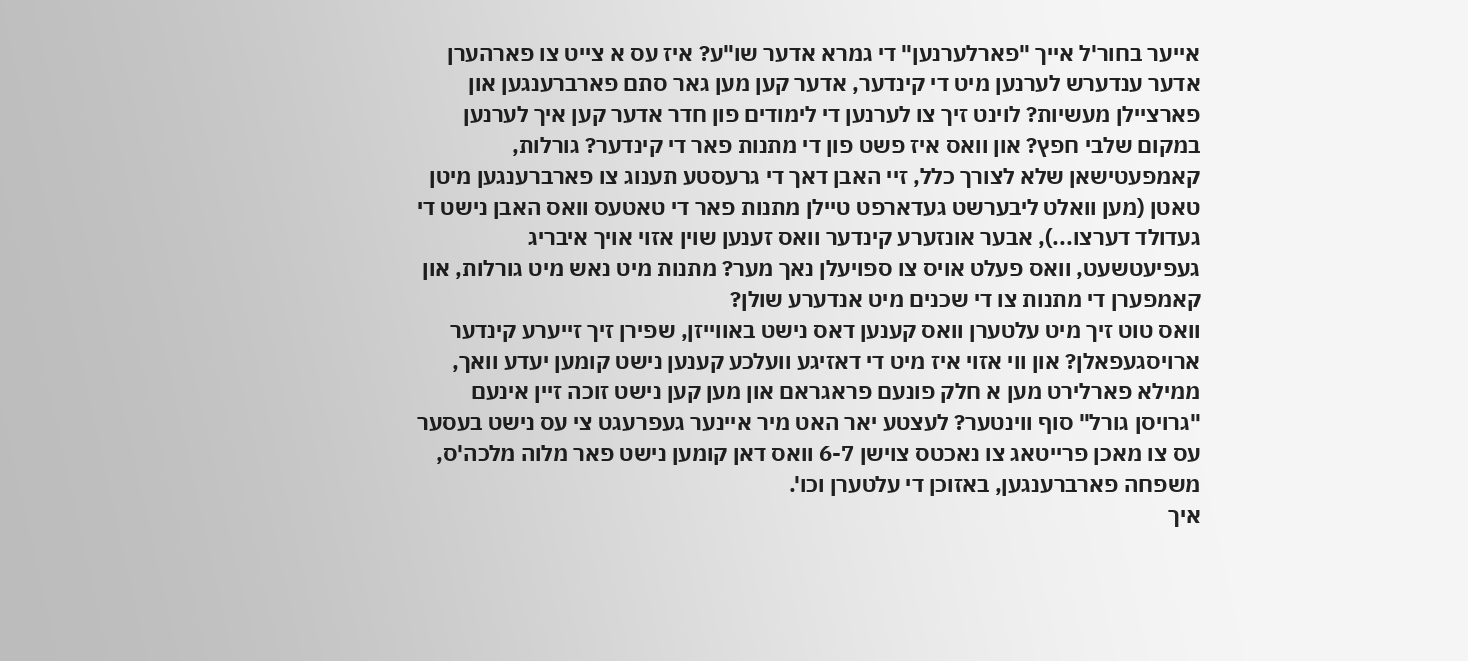אייער בחור'ל אייך "פארלערנען" די גמרא אדער שו"ע? איז עס א צייט צו פארהערן אדער ענדערש לערנען מיט די קינדער, אדער קען מען גאר סתם פארברענגען און פארציילן מעשיות? לוינט זיך צו לערנען די לימודים פון חדר אדער קען איך לערנען במקום שלבי חפץ? און וואס איז פשט פון די מתנות פאר די קינדער? גורלות, קאמפעטישאן שלא לצורך כלל, זיי האבן דאך די גרעסטע תענוג צו פארברענגען מיטן טאטן (מען וואלט ליבערשט געדארפט טיילן מתנות פאר די טאטעס וואס האבן נישט די געדולד דערצו...), אבער אונזערע קינדער וואס זענען שוין אזוי אויך איבריג געפיעטשעט, וואס פעלט אויס צו ספויעלן נאך מער? מתנות מיט נאש מיט גורלות, און קאמפערן די מתנות צו די שכנים מיט אנדערע שולן?
וואס טוט זיך מיט עלטערן וואס קענען דאס נישט באווייזן, שפירן זיך זייערע קינדער ארויסגעפאלן? און ווי אזוי איז מיט די דאזיגע וועלכע קענען נישט קומען יעדע וואך, ממילא פארלירט מען א חלק פונעם פראגראם און מען קען נישט זוכה זיין אינעם "גרויסן גורל" סוף ווינטער? לעצטע יאר האט מיר איינער געפרעגט צי עס נישט בעסער עס צו מאכן פרייטאג צו נאכטס צוישן 6-7 וואס דאן קומען נישט פאר מלוה מלכה'ס, משפחה פארברענגען, באזוכן די עלטערן וכו'.
איך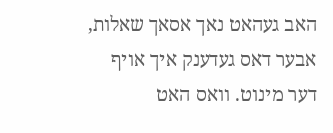האב געהאט נאך אסאך שאלות, אבער דאס געדענק איך אויף דער מינוט. וואס האט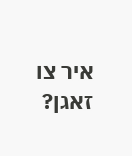איר צו זאגן?